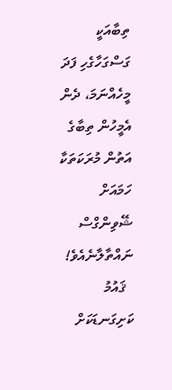ތިބާއަކީ ގަސްގަހާގެހި ފަދަ މީހެއްނަމަ، ދެން އެމީހުން ތިބާގެ އަތުން މުރަކަތަކާ ހަމައަށް ޝޭވިންގްސް ނައްތާލާނެއެވެ!
  ޤައުމު ކަށިގަނޑަކަށް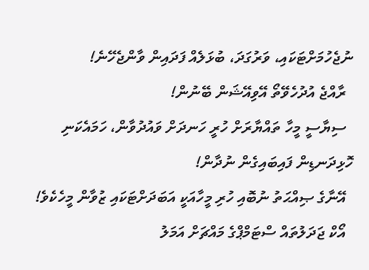ނުޖެހުމަށްޓަކައި، ވަރުގަދަ، ބުޅަލެއް ފަދައިން ވާންޖެހޭނެ!
  ރާއްޖެ އުދުހެވޭތޯ އޭވިއޭޝަން ބޭނުން!
  ސިޔާސީ މީހާ ތައްޔާރަށް ހުރީ ހަނދަށް ވައުދުވާން، ހަމައެކަނި ހޮޅިދަނޑިން ފައިބައިގެން ނުދާން!
  އޭނާގެ ޞިއްޙަތު ނުބޮއި ހުރި މީހާއަކީ އަބަދަށްޓަކައި ޒުވާން މީހެކެވެ!
  އޯކް ޖަދަލުތައް ސްޓަމްޕްގެ މައްޗަށް އަމަލު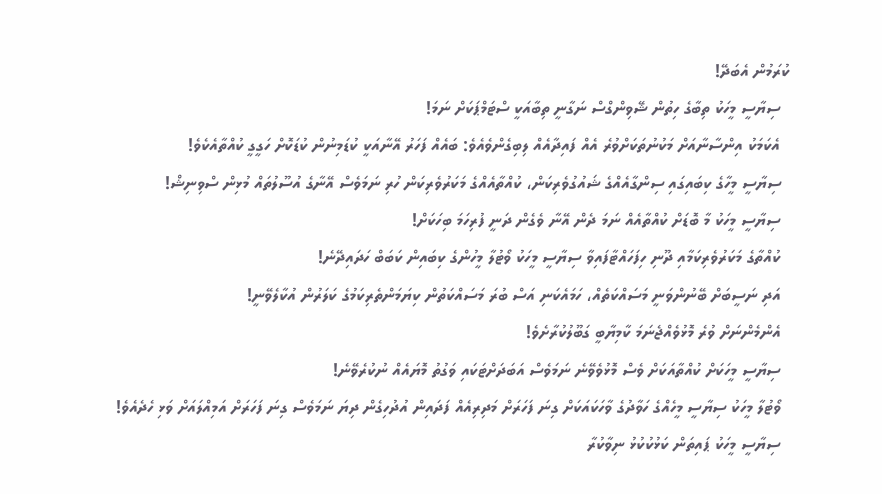ކުރަމުން އެބަދޭ!
  ސިޔާސީ މީހަކު ތިބާގެ ހިތުން ޝޭވިންގްސް ނަގާނީ ތިބާއަކީ ސްޓަމްޕަކަށް ނަމަ!
  އެކަމަކު އިންސާނާއަށް މަކުނުތަކަށްވުރެ އެއް ފައިދާއެއް ލިބިގެންވެއެވެ: ބައެއް ފަހަރު އޭނާއަކީ ކުޑަމިނުން ކުޑަކޮށް ހަގީގީ ކުއްތާއެކެވެ!
  ސިޔާސީ މީހާގެ ކިބައިގައި ސިންގާއެއްގެ ޝައުގުވެރިކަން، ކުއްތާއެއްގެ މަކަރުވެރިކަން ހުރި ނަމަވެސް އޭނާގެ އުސޫލުތައް މުޅިން ސްވިނިޝް!
  ސިޔާސީ މީހަކު މާ ބޮޑަށް ކުއްތާއެއް ނަމަ ދެން އޭނާ ވެގެން ދަނީ ފުރިހަމަ ބިހަކަށް!
  ކުއްތާގެ މަކަރުވެރިކަމާއި ދޫނި ހިފަހައްޓާފައިވާ ސިޔާސީ މީހަކު ވޯޓުލާ މީހުންގެ ކިބައިން ކަބަބް ހަދައިދޭނެ!
  އަދި ނަސީބަށް ބޭނުންވަނީ މަސައްކަތެއް، ހަމައެކަނި އަސް ބުރަ މަސައްކަތުން ކިޔަމަންތެރިކަމުގެ ކަލަރުން އުކާލެވޭނީ!
  އެންމެންނަށް ވުރެ މޮޅުވެއްޖެނަމަ ކާމިޔާބީ ގަބޫލުކުރާށެވެ!
  ސިޔާސީ މީހަކަށް ކުއްތާއަކަށް ވެސް މޮޅުވެވޭނެ ނަމަވެސް އަބަދަށްޓަކައި ވަގުތު މޮޔައެއް ނުކުރެވޭނެ!
  ވޯޓުލާ މީހަކު ސިޔާސީ މީހެއްގެ ހަވާދުގެ ވާހަކައަކަށް ގިނަ ފަހަރަށް މަދިރިއެއް ފަދައިން އުދުހިގެން ދިޔަ ނަމަވެސް ގިނަ ފަހަރަށް އަމިއްލައަށް ވަޅި ހެދެއެވެ!
  ސިޔާސީ މީހަކު ޕައިތަން ކަޅުކުކުޅު ނިވާކުރާ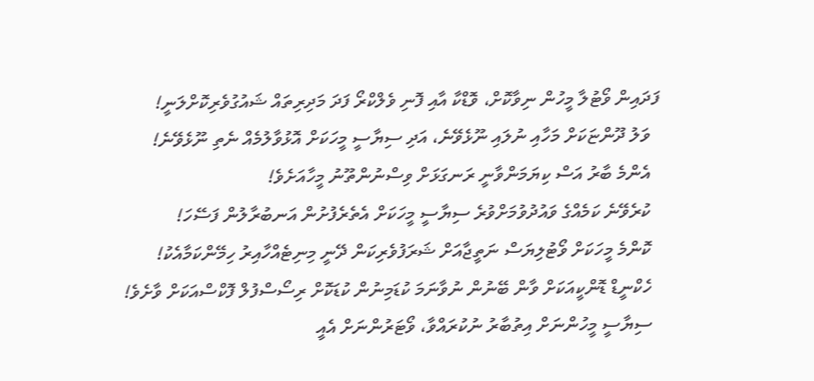ފަދައިން ވޯޓުލާ މީހުން ނިވާކޮށް، ވޮޑްކާ އާއި ފޮނި ވެލްކްރޯ ފަދަ މަދިރިތައް ޝައުގުވެރިކޮށްލަނީ!
  ވަލު ދޫންޏަކަށް މަހާއި ނުލައި ނޫޅެވޭނެ، އަދި ސިޔާސީ މީހަކަށް އޮޅުވާލުމެއް ނެތި ނޫޅެވޭނެ!
  އެންމެ ބާރު އަސް ކިޔަމަންވާނީ ރަނގަޅަށް ވިސްނުންތޫނު މީހާއަށެވެ!
  ކުރެވޭނެ ކަމެއްގެ ވައުދުވުމަށްވުރެ ސިޔާސީ މީހަކަށް އެތެރެފުށުން އަނބުރާލުން ފަސޭހަ!
  ކޮންމެ މީހަކަށް ވޯޓުލިޔަސް ނަތީޖާއަށް ޝަރަފުވެރިކަން ދޭނީ މިނިޓެއްހާއިރު ހިމޭންކަމާއެކު!
  ހެކްނީޑް ޑޮންކީއަކަށް ވާން ބޭނުން ނުވާނަމަ ކުޑަމިނުން ކުޑަކޮށް ރިސޯސްފުލް ފޮކްސްއަކަށް ވާށެވެ!
  ސިޔާސީ މީހުންނަށް އިތުބާރު ނުކުރައްވާ، ވޯޓަރުންނަށް އެއީ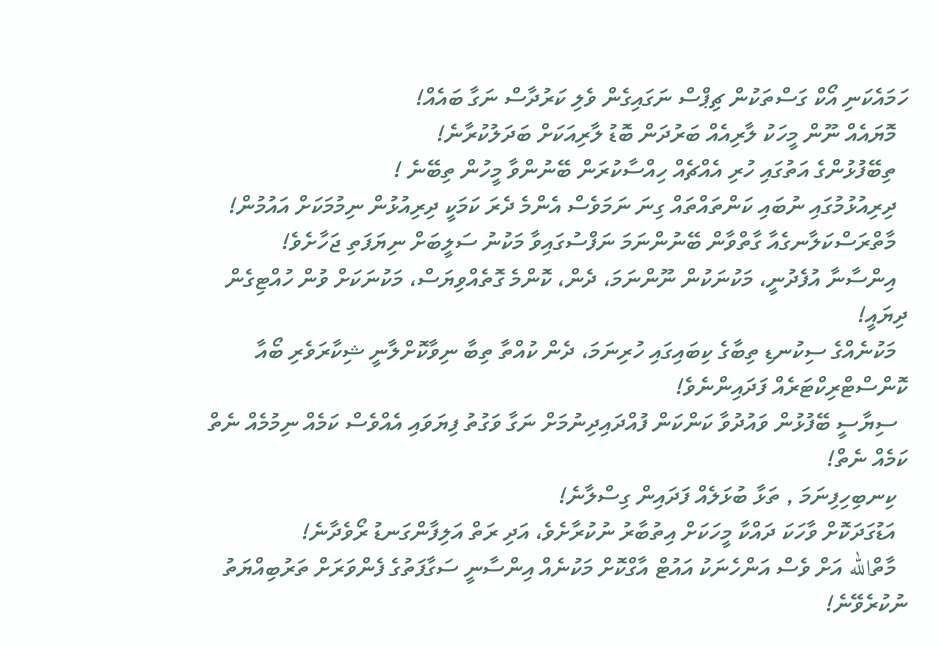ހަމައެކަނި އޯކް ގަސްތަކުން ޗިޕްސް ނަގައިގެން ވެލި ކަރުދާސް ނަގާ ބައެއް!
  މޮޔައެއް ނޫން މީހަކު ލާރިއެއް ބަރުދަން ބޮޑު ލާރިއަކަށް ބަދަލުކުރާނެ!
  ތިބޭފުޅުންގެ އަތުގައި ހުރި އެއްޗެއް ހިއްސާކުރަން ބޭނުންވާ މީހުން ތިބޭނެ !
  ދިރިއުޅުމުގައި ނުބައި ކަންތައްތައް ގިނަ ނަމަވެސް އެންމެ ދެރަ ކަމަކީ ދިރިއުޅުން ނިމުމަކަށް އައުމުން!
  މާތްރަސްކަލާނގެއާ ގާތްވާން ބޭނުންނަމަ ނަފްސުގައިވާ މަކުނު ސަލީބަށް ނިޔަފަތި ޖަހާށެވެ!
  އިންސާނާ އުފެދުނީ، މަކުނަކުން ނޫންނަމަ، ދެން، ކޮންމެ ގޮތެއްވިޔަސް، މަކުނަކަށް ވުން ހުއްޓިގެން ދިޔައީ!
  މަކުނެއްގެ ސިކުނޑި ތިބާގެ ކިބައިގައި ހުރިނަމަ، ދެން ކުއްތާ ތިބާ ނިވާކޮށްލާނީ ޝިކާރަވެރި ބޯއާ ކޮންސްޓްރިކްޓަރެއް ފަދައިންނެވެ!
  ސިޔާސީ ބޭފުޅުން ވައުދުވާ ކަންކަން ފުއްދައިދިނުމަށް ނަގާ ވަގުތު ފިޔަވައި އެއްވެސް ކަމެއް ނިމުމެއް ނެތް ކަމެއް ނެތް!
  ކިނބިހިފިނަމަ , ތަޅާ ބުޅަލެއް ފަދައިން ގިސްލާނެ!
  އަޑުގަދަކޮށް ވާހަކަ ދައްކާ މީހަކަށް އިތުބާރު ނުކުރާށެވެ، އަދި ރަތް އަލިފާންގަނޑު ރޯވެދާނެ!
  މާތްالله އަށް ވެސް އަންހެނަކު އައުޓް އާގްކޮށް މަކުނެއް އިންސާނީ ސަގާފަތުގެ ފެންވަރަށް ތަރުބިއްޔަތު ނުކުރެވޭނެ!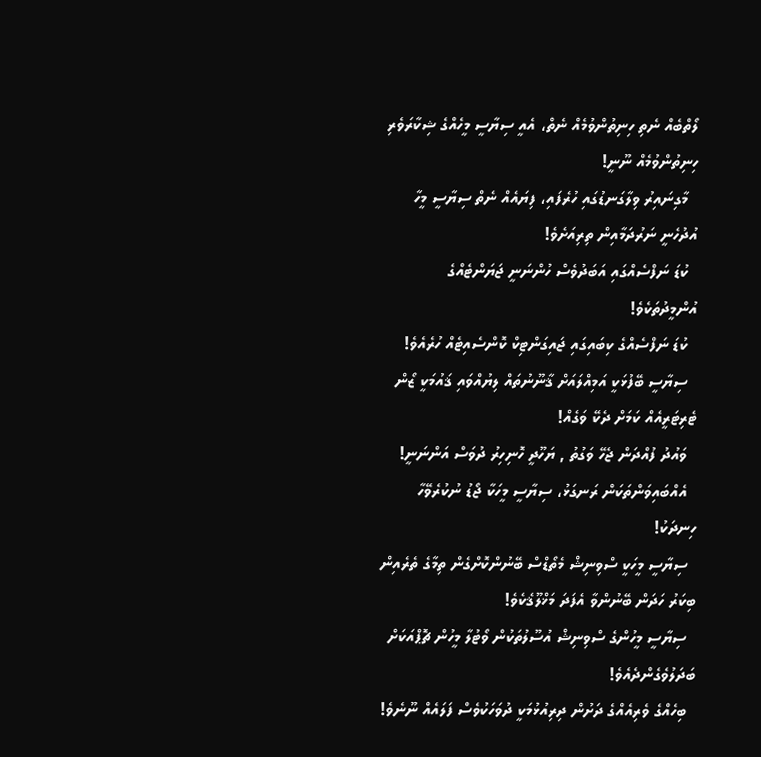ލޯތްބެއް ނެތި ހިނިތުންވުމެއް ނެތް، އެއީ ސިޔާސީ މީހެއްގެ ޝިކާރަވެރި ހިނިތުންވުމެއް ނޫނީ!
  މާގިނައިރު ވިލާގަނޑުގައި ހުރެފައި، ފިޔައެއް ނެތް ސިޔާސީ މީހާ އުދުހެނީ ނަރުދަމާއިން ތިރިއަށެވެ!
  ކުޑަ ނަފްސެއްގައި އަބަދުވެސް ހުންނަނީ ޖަޔަންޓެއްގެ އުންމީދުތަކެވެ!
  ކުޑަ ނަފްސެއްގެ ކިބައިގައި ޖައިގަންޓިކް ކޮންސެއިޓެއް ހުރެއެވެ!
  ސިޔާސީ ބޭފުޅަކީ އަމިއްލައަށް ޤާނޫނުތައް ލިޔުއްވައި ޤައުމަކީ ޒޯން ޓެރިޓަރީއެއް ކަމަށް ދެކޭ ވަގެއް!
  ވައުދު ފުއްދަން ޖެހޭ ވަގުތު , ޔަހޫދީ ހޮނިހިރު ދުވަސް އަންނަނީ!
  އެއްބައިވަންތަކަން ރަނގަޅު، ސިޔާސީ މީހަކާ ޖޯޑު ނުކުރެވޭހާ ހިނދަކު!
  ސިޔާސީ މީހަކީ ސްވިނިޝް މެތޯޑްސް ބޭނުންކޮށްގެން ތިމާގެ ތެރެއިން ބިކަރު ހަދަން ބޭނުންވާ އެފަދަ މަޚްލޫޤެކެވެ!
  ސިޔާސީ މީހުންގެ ސްވިނިޝް އުސޫލުތަކުން ވޯޓުލާ މީހުން ޗޮޕްއަކަށް ބަދަލުވެގެންދެއެވެ!
  ބިހެއްގެ ވެރިއެއްގެ ދަށުން ދިރިއުޅުމަކީ ދުވަހަކުވެސް ފަލައެއް ނޫނެވެ!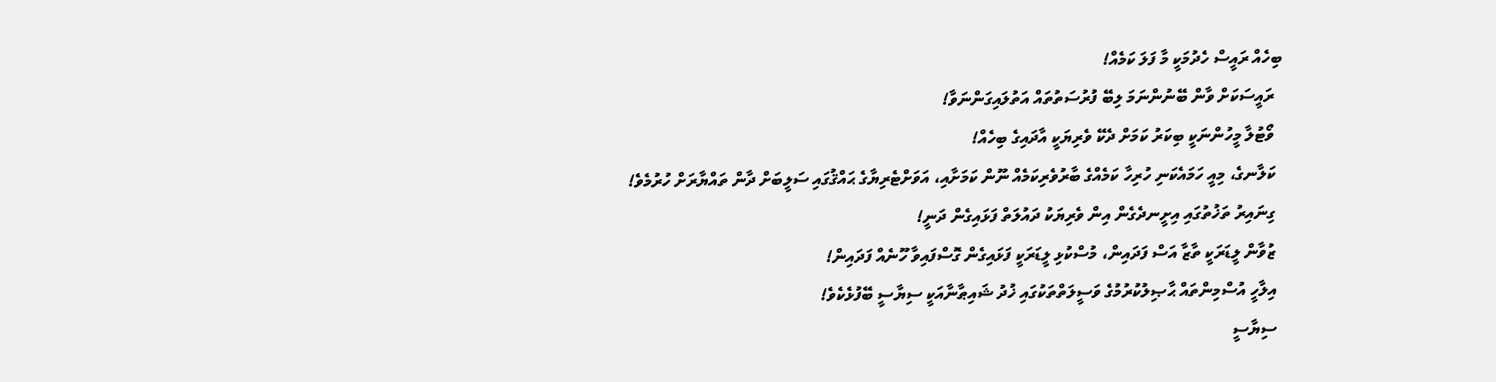ބިހެއް ރައީސް ހެދުމަކީ މާ ފަލަ ކަމެއް!
  ރައީސަކަށް ވާން ބޭނުންނަމަ ލިބޭ ފުރުސަތުތައް އަތުލައިގަންނަވާ!
  ވޯޓުލާ މީހުންނަކީ ބިކަރު ކަމަށް ދެކޭ ވެރިޔަކީ އާދައިގެ ބިހެއް!
  ކަލާނގެ، މިއީ ހަމައެކަނި ހުރިހާ ކަމެއްގެ ބާރުވެރިކަމެއް ނޫން ކަމަށާއި، އަވަށްޓެރިޔާގެ ޙައްޤުގައި ސަލީބަށް ދާން ތައްޔާރަށް ހުރުމެވެ!
  ގިނައިރު ތަޚުތުގައި އިށީނދެގެން އިން ވެރިޔަކު ދައުލަތް ފަޅައިގެން ދަނީ!
  ޒުވާން ލީޑަރަކީ ތާޒާ އަސް ފަދައިން، މުސްކުޅި ލީޑަރަކީ ފަޅައިގެން ގޮސްފައިވާ ހޫނެއް ފަދައިން!
  އިލާހީ އުސްމިންތައް ޙާޞިލުކުރުމުގެ ވަސީލަތްތަކުގައި ޚުދު ޝައިޠާނާއަކީ ސިޔާސީ ބޭފުޅެކެވެ!
  ސިޔާސީ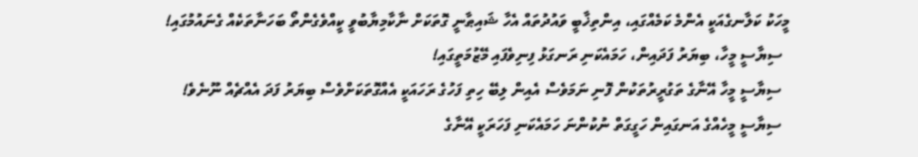މީހަކު ކަލާނގެއަކީ އެންމެ ކަމެއްގައި، އިންތިޚާބީ ވައުދުތައް އެހާ ޝައިޠާނީ ގޮތަކަށް ނާކާމިޔާބުވީ ކީއްވެގެންތޯ ބަހަނާތަކެއް ގެނައުމުގައި!
  ސިޔާސީ މީހާ، ބިޔަރު ފަދައިން، ހަމައެކަނި ރަނގަޅު ފިނިވެފައި މޭޒުމަތީގައި!
  ސިޔާސީ މީހާ އޭނާގެ ތަގުރީރުތަކުން ފޮނި ނަމަވެސް އެއިން ލިބޭ ހިތި ފަހުގެ ރަހައަކީ އެއްގޮތަކަށްވެސް ބިޔަރު ފަދަ އެއްޗެއް ނޫނެވެ!
  ސިޔާސީ މީހެއްގެ އަނގައިން ހަގީގަތް ނުކުންނަ ހަމައެކަނި ފަހަރަކީ އޭނާގެ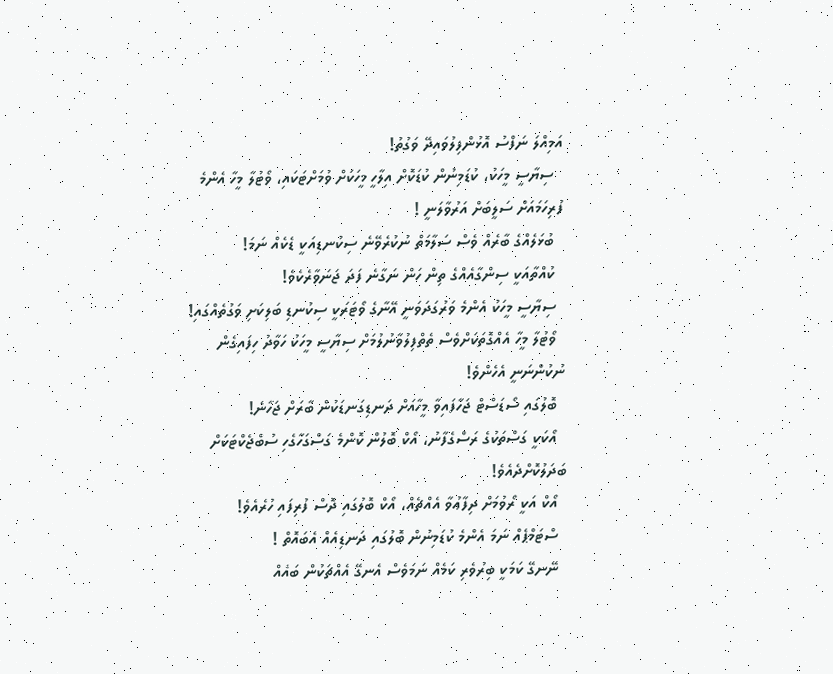އަމިއްލަ ނަފްސު އޮޅުންފިލުވައިދޭ ވަގުތު!
  ސިޔާސީ މީހަކު، ކުޑަމިނުން ކުޑަކޮށް އިލާހީ މީހަކަށް ވުމަށްޓަކައި، ވޯޓުލާ މީހާ އެންމެ ފުރިހަމައަށް ސަލީބަށް އަރުވާލަނީ !
  ބުޅަލެއްގެ ބާރެއް ވެސް ސަލާމަތް ނުކުރެވޭނެ ސިކުނޑިއަކީ ޑެކެއް ނަމަ!
  ކުއްތާއަކީ ސިންގާއެއްގެ ތިން ހަން ނަގާނެ ފަދަ ޖަނަވާރެކެވެ!
  ސިޔާސީ މީހަކު އެންމެ ވަރުގަދަވަނީ އޭނާގެ ވޯޓަރަކީ ސިކުނޑި ބަލިކަށި ވަގުތެއްގައި!
  ވޯޓުލާ މީހާ އެއްގޮތަކަށްވެސް ތެތްފިލުވާނުލުމަށް ސިޔާސީ މީހަކު ހަވާދު ހިފައިގެން ނުކުންނަނީ އެހެންވެ!
  ބޮލުގައި ސޯޑަސްޓް ޖަހާފައިވާ މީހާއަށް ދަނޑިގަނޑަކުން ބާރަށް ޖަހާނެ!
  އޯކަކީ ގަސްތަކުގެ ރަސްގެފާނު، އޯކް ބޮލުން ކޮންމެ ގަސްގަހާގެހި ސުބްޖެކްޓަކަށް ބަދަލުކޮށްދެއެވެ!
  އޯކް އަކީ ރޯވުމަށް ދިފާޢުވާ އެއްޗެއް، އޯކް ބޮލުގައި ދޮސް ފުރިފައި ހުރެއެވެ!
  ސްޓަމްޕެއް ނަމަ އެންމެ ކުޑަމިނުން ބޮލުގައި ދަނޑިއެއް އެބައޮތް !
  ނޭނގޭ ކަމަކީ ބިރުވެރި ކަމެއް ނަމަވެސް އެނގޭ އެއްޗަކުން ބައެއް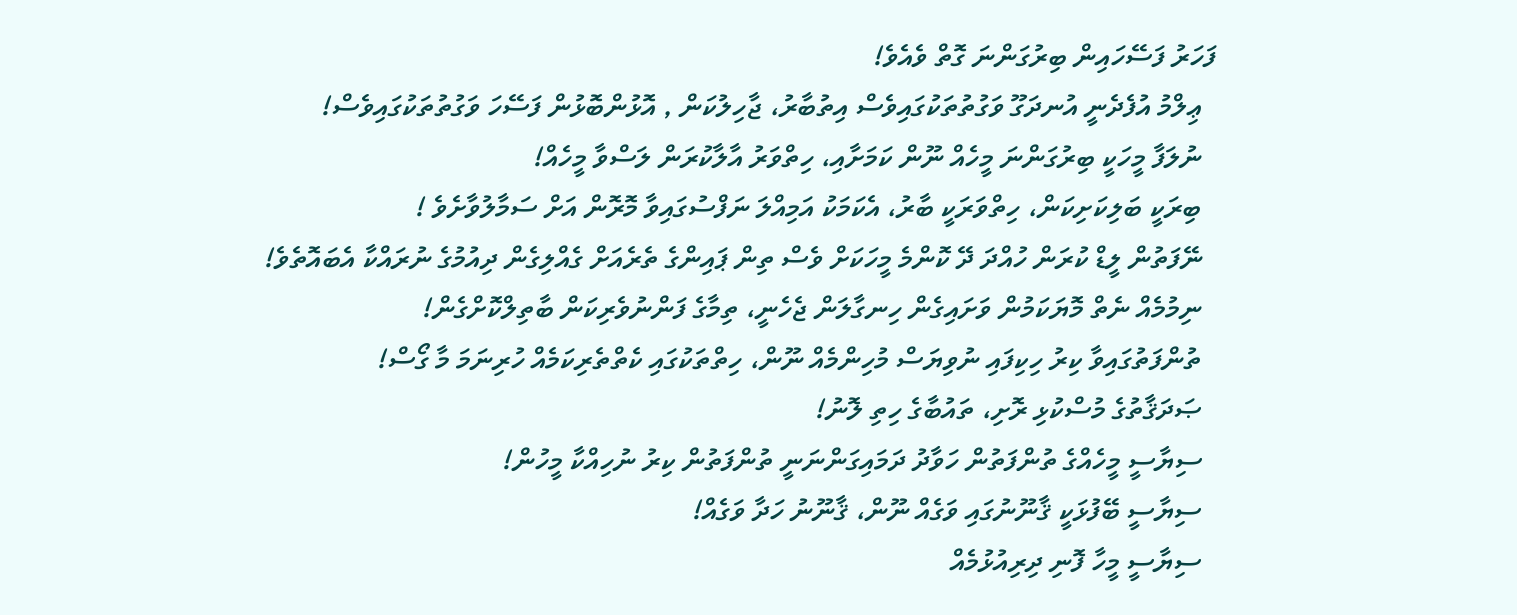ފަހަރު ފަސޭހައިން ބިރުގަންނަ ގޮތް ވެއެވެ!
  ޢިލްމު އުފެދެނީ އުނދަގޫ ވަގުތުތަކުގައިވެސް އިތުބާރު، ޖާހިލުކަން , އޮޅުންބޮޅުން ފަސޭހަ ވަގުތުތަކުގައިވެސް!
  ނުލަފާ މީހަކީ ބިރުގަންނަ މީހެއް ނޫން ކަމަށާއި، ހިތްވަރު އާލާކުރަން ލަސްވާ މީހެއް!
  ބިރަކީ ބަލިކަށިކަން، ހިތްވަރަކީ ބާރު، އެކަމަކު އަމިއްލަ ނަފްސުގައިވާ މޮރޮން އަށް ސަމާލުވާށެވެ !
  ނޭފަތުން ލީޑް ކުރަން ހުއްދަ ދޭ ކޮންމެ މީހަކަށް ވެސް ތިން ޕައިންގެ ތެރެއަށް ގެއްލިގެން ދިއުމުގެ ނުރައްކާ އެބައޮތެވެ!
  ނިމުމެއް ނެތް މޮޔަކަމުން ވަށައިގެން ހިނގާލަން ޖެހެނީ، ތިމާގެ ފަންނުވެރިކަން ބާތިލްކޮށްގެން!
  ތުންފަތުގައިވާ ކިރު ހިކިފައި ނުވިޔަސް މުހިންމެއް ނޫން، ހިތްތަކުގައި ކެތްތެރިކަމެއް ހުރިނަމަ މާ ގޯސް!
  ޞަދަޤާތުގެ މުސްކުޅި ރޮށި، ތައުބާގެ ހިތި ލޮނު!
  ސިޔާސީ މީހެއްގެ ތުންފަތުން ހަވާދު ދަމައިގަންނަނީ ތުންފަތުން ކިރު ނުހިއްކާ މީހުން!
  ސިޔާސީ ބޭފުޅަކީ ޤާނޫނުގައި ވަގެއް ނޫން، ޤާނޫނު ހަދާ ވަގެއް!
  ސިޔާސީ މީހާ ފޮނި ދިރިއުޅުމެއް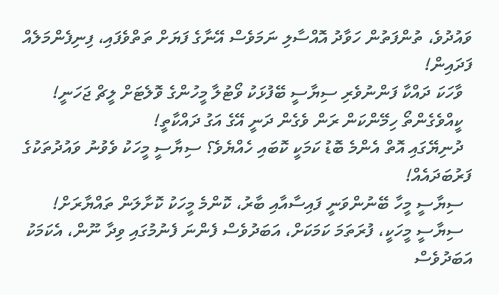ވައުދުވެ، ތުންފަތުން ހަވާދު އޮއްސާލި ނަމަވެސް އޭނާގެ ފަޔަށް ތަތްވެފައި، ފިނިފެންމަލެއް ފަދައިން!
  ވާހަކަ ދައްކާ ފަންނުވެރި ސިޔާސީ ބޭފުޅަކު ވޯޓުލާ މީހުންގެ ވޮލެޓަށް ލީޗް ޖަހަނީ!
  ކީއްވެގެންތޯ ހިމޭންކަން ރަން ވެގެން ދަނީ އޭގެ އަގު ދައްކާތީ!
  ދުނިޔޭގައި އޮތް އެންމެ ބޮޑު ކަމަކީ ކޮބައި ހެއްޔެވެ؟ ސިޔާސީ މީހަކު ވެވުނު ވައުދުތަކުގެ ފަރުބަދައެއް!
  ސިޔާސީ މީހާ ބޭނުންވަނީ ފައިސާއާއި ބާރު، ކޮންމެ މީހަކު ކޮށާލަން ތައްޔާރަށް!
  ސިޔާސީ މީހަކީ، ފުރަތަމަ ކަމަކަށް، އަބަދުވެސް ފެންނަ ފެނުމުގައި ވިދާ ނޫން، އެކަމަކު އަބަދުވެސް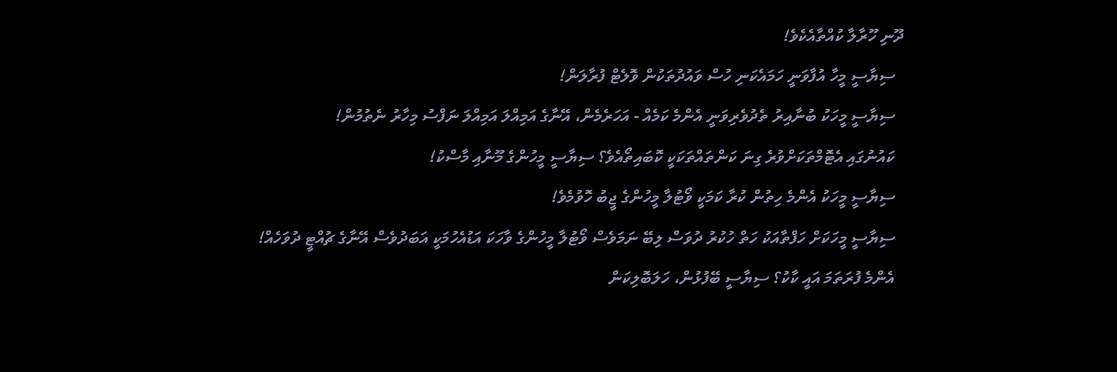ދޫނި ހޫރާލާ ކުއްތާއެކެވެ!
  ސިޔާސީ މީހާ އުފާވަނީ ހަމައެކަނި ހުސް ވައުދުތަކުން ވޮލެޓް ފުރާލަން!
  ސިޔާސީ މީހަކު ބުނާއިރު ތެދުވެރިވަނީ އެންމެ ކަމެއް - އަހަރެމެން، އޭނާގެ އަމިއްލަ އަމިއްލަ ނަފްސު މިހާރު ނެތުމުން!
  ކައުނުގައި އެޓޮމްތަކަށްވުރެ ގިނަ ކަންތައްތަކަކީ ކޮބައިތޯއެވެ؟ ސިޔާސީ މީހުންގެ މޫނާއި މާސްކު!
  ސިޔާސީ މީހަކު އެންމެ ހިތުން ކުރާ ކަމަކީ ވޯޓުލާ މީހުންގެ ޖީބު ހޮވުމެވެ!
  ސިޔާސީ މީހަކަށް ހަފްތާއަކު ހަތް ހުކުރު ދުވަސް ލިބޭ ނަމަވެސް ވޯޓުލާ މީހުންގެ ވާހަކަ އަޑުއެހުމަކީ އަބަދުވެސް އޭނާގެ ޗުއްޓީ ދުވަހެއް!
  އެންމެ ފުރަތަމަ އައީ ކާކު؟ ސިޔާސީ ބޭފުޅުން، ހަލަބޮލިކަން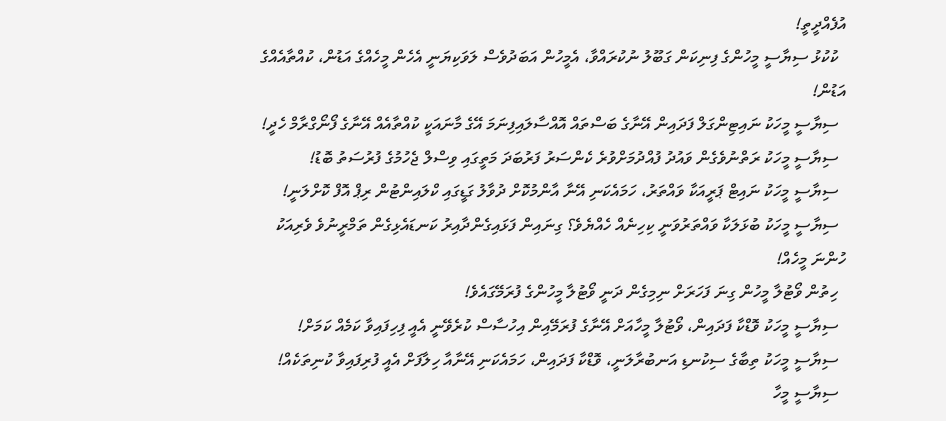އުފެއްދީތީ!
  ކުކުޅު ސިޔާސީ މީހުންގެ ފިނިކަން ގަބޫލު ނުކުރައްވާ، އެމީހުން އަބަދުވެސް ލަވަކިޔަނީ އެހެން މީހެއްގެ އަޑުން، ކުއްތާއެއްގެ އަޑުން!
  ސިޔާސީ މީހަކު ނައިޓިންގަލް ފަދައިން އޭނާގެ ބަސްތައް އޮއްސާލައިފިނަމަ އޭގެ މާނައަކީ ކުއްތާއެއް އޭނާގެ ފޯނޯގްރާމް ހެދީ!
  ސިޔާސީ މީހަކު ރަތްނުވެގެން ވައުދު ފުއްދުމަށްވުރެ ކެންސަރު ފަރުބަދަ މަތީގައި ވިސްލް ޖެހުމުގެ ފުރުސަތު ބޮޑު!
  ސިޔާސީ މީހަކު ނައިޓް ޕަރީއަކާ ވައްތަރު، ހަމައެކަނި އޭނާ އާންމުކޮށް ދުވާލު ގަޑީގައި ކްލައިންޓުން ރިޕް އޮފް ކޮށްލަނީ!
  ސިޔާސީ މީހަކު ބުޅަލަކާ ވައްތަރުވަނީ ކިހިނެއް ހެއްޔެވެ؟ ގިނައިން ފަޅައިގެންދާއިރު ކަނޑައެޅިގެން ތަމްރީނުވެ ވެރިއަކު ހުންނަ މީހެއް!
  ހިތުން ވޯޓުލާ މީހުން ގިނަ ފަހަރަށް ނިމިގެން ދަނީ ވޯޓުލާ މީހުންގެ ފުރަމޭގައެވެ!
  ސިޔާސީ މީހަކު ވޮޑްކާ ފަދައިން، ވޯޓުލާ މީހާއަށް އޭނާގެ ފުރަމޭއިން އިހުސާސް ކުރެވޭނީ އެއީ ފިހިފައިވާ ކަމެއް ކަމަށް!
  ސިޔާސީ މީހަކު ތިބާގެ ސިކުނޑި އަނބުރާލަނީ، ވޮޑްކާ ފަދައިން، ހަމައެކަނި އޭނާއާ ހިލާފަށް އެއީ ފުރިފައިވާ ކުނިތަކެއް!
  ސިޔާސީ މީހާ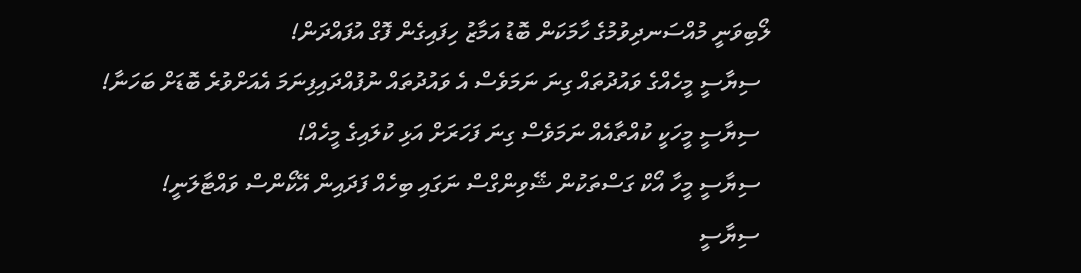ލޯބިވަނީ މުއްސަނދިވުމުގެ ހާމަކަން ބޮޑު އަމާޒު ހިފައިގެން ފޮގް އުފައްދަން!
  ސިޔާސީ މީހެއްގެ ވައުދުތައް ގިނަ ނަމަވެސް އެ ވައުދުތައް ނުފުއްދައިފިނަމަ އެއަށްވުރެ ބޮޑަށް ބަހަނާ!
  ސިޔާސީ މީހަކީ ކުއްތާއެއް ނަމަވެސް ގިނަ ފަހަރަށް އަޅި ކުލައިގެ މީހެއް!
  ސިޔާސީ މީހާ އޯކް ގަސްތަކުން ޝޭވިންގްސް ނަގައި ބިހެއް ފަދައިން އޭކޯންސް ވައްޓާލަނީ!
  ސިޔާސީ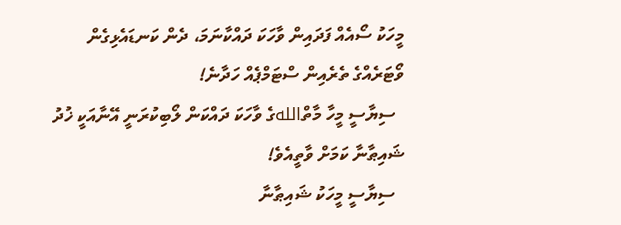މީހަކު ސޯއެއް ފަދައިން ވާހަކަ ދައްކާނަމަ، ދެން ކަނޑައެޅިގެން ވޯޓަރެއްގެ ތެރެއިން ސްޓަމްޕެއް ހަދާނެ!
  ސިޔާސީ މީހާ މާތްاللهގެ ވާހަކަ ދައްކަން ލޯބިކުރަނީ އޭނާއަކީ ޚުދު ޝައިޠާނާ ކަމަށް ވާތީއެވެ!
  ސިޔާސީ މީހަކު ޝައިޠާނާ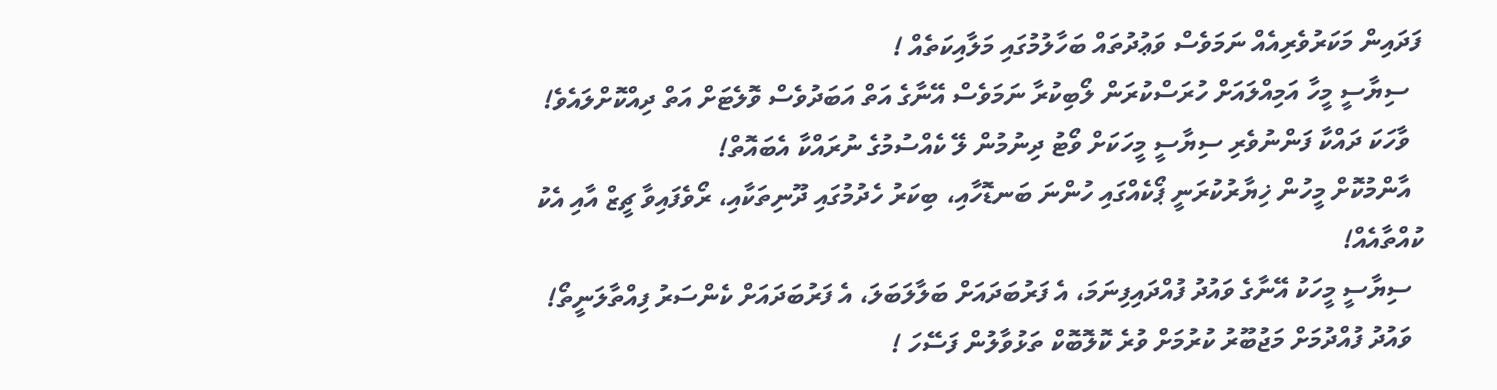ފަދައިން މަކަރުވެރިއެއް ނަމަވެސް ވަޢުދުތައް ބަހާލުމުގައި މަލާއިކަތެއް !
  ސިޔާސީ މީހާ އަމިއްލައަށް ހުރަސްކުރަން ލޯބިކުރާ ނަމަވެސް އޭނާގެ އަތް އަބަދުވެސް ވޮލެޓަށް އަތް ދިއްކޮށްލައެވެ!
  ވާހަކަ ދައްކާ ފަންނުވެރި ސިޔާސީ މީހަކަށް ވޯޓު ދިނުމުން ލޭ ކެއްސުމުގެ ނުރައްކާ އެބައޮތް!
  އާންމުކޮށް މީހުން ޚިޔާރުކުރަނީ ޕޯކެއްގައި ހުންނަ ބަނޑޮހާއި، ބިކަރު ހެދުމުގައި ދޫނިތަކާއި، ރޯވެފައިވާ ޗީޒް އާއި އެކު ކުއްތާއެއް!
  ސިޔާސީ މީހަކު އޭނާގެ ވައުދު ފުއްދައިފިނަމަ، އެ ފަރުބަދައަށް ބަލާލަބަލަ، އެ ފަރުބަދައަށް ކެންސަރު ފިއްތާލަނީތޯ!
  ވައުދު ފުއްދުމަށް މަޖުބޫރު ކުރުމަށް ވުރެ ކޮލޮބޮކް ތަޅުވާލުން ފަސޭހަ !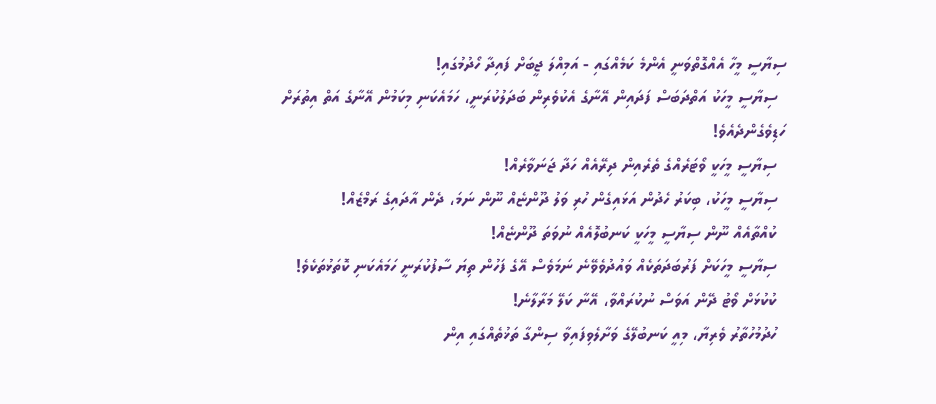ސިޔާސީ މީހާ އެއްގޮތްވަނީ އެންމެ ކަމެއްގައި - އަމިއްލަ ޖީބަށް ފައިދާ ހޯދުމުގައި!
  ސިޔާސީ މީހަކު އަތްދަބަސް ފަދައިން އޭނާގެ އެކުވެރިން ބަދަލުކުރަނީ، ހަމައެކަނި މިކަމުން އޭނާގެ އަތް އިތުރަށް ހަޑިވެގެންދެއެވެ!
  ސިޔާސީ މީހަކީ ވޯޓަރެއްގެ ތެރެއިން ދިރޭއެއް ހަދާ ޖަނަވާރެއް!
  ސިޔާސީ މީހަކު، ބިކަރު ހެދުން އަޅައިގެން ހުރި ވަލު ދޫންޏެއް ނޫން ނަމަ، ދެން އާދައިގެ ރަމްޒެއް!
  ކުއްތާއެއް ނޫން ސިޔާސީ މީހަކީ ކަނބުލޮއެއް ނުވަތަ ދޫންޏެއް!
  ސިޔާސީ މީހަކަށް ފަރުބަދަތަކެއް ވައުދުވެވޭނެ ނަމަވެސް އޭގެ ފަހުން ތިޔަ ސާފުކުރަނީ ހަމައެކަނި ކޮތަޅުތަކެވެ!
  ކުކުޅަށް ވޯޓު ދޭން އަވަސް ނުކުރައްވާ، އޭނާ ކަލޭ މަރާލާނެ!
  ހުދުމުހުތާރު ވެރިޔާ، މިއީ ކަނބުލޭގެ ވަށާލެވިފައިވާ ސިންގާ ތަޚުތެއްގައި އިން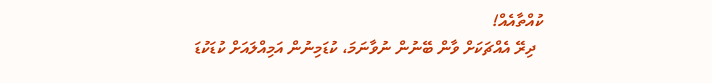ކުއްތާއެއް!
  ދިރޭ އެއްޗަކަށް ވާން ބޭނުން ނުވާނަމަ، ކުޑަމިނުން އަމިއްލައަށް ކުޑަކުޑަ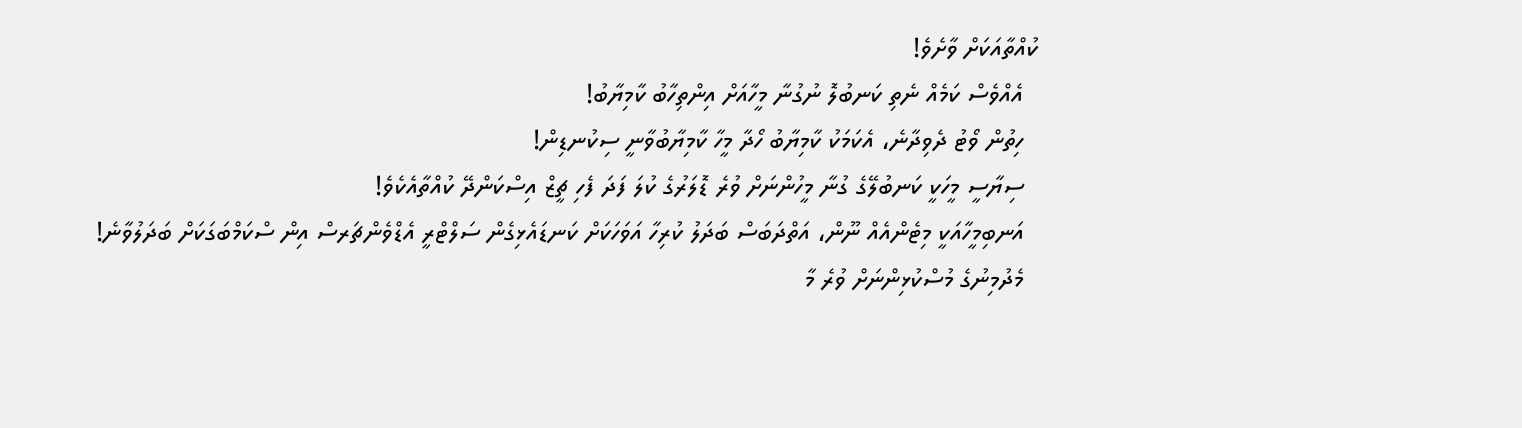ކުއްތާއަކަށް ވާށެވެ!
  އެއްވެސް ކަމެއް ނެތި ކަނބުލޮ ނުގުނާ މީހާއަށް އިންތިހާބު ކާމިޔާބު!
  ހިތުން ވޯޓު ދެވިދާނެ، އެކަމަކު ކާމިޔާބު ހޯދާ މީހާ ކާމިޔާބުވާނީ ސިކުނޑިން!
  ސިޔާސީ މީހަކީ ކަނބުލޭގެ ގުނާ މީހުންނަށް ވުރެ ޑޮލަރުގެ ކުލަ ފަދަ ފެހި ޗީޒް އިސްކަންދޭ ކުއްތާއެކެވެ!
  އަނބިމީހާއަކީ މިޓެންއެއް ނޫން، އަތްދަބަސް ބަދަލު ކުރިހާ އަވަހަކަށް ކަނޑައެޅިގެން ސަލްޓްރީ އެޑްވެންޗަރސް އިން ސްކަމްބަގަކަށް ބަދަލުވާނެ!
  މެދުމިނުގެ މުސްކުޅިންނަށް ވުރެ މާ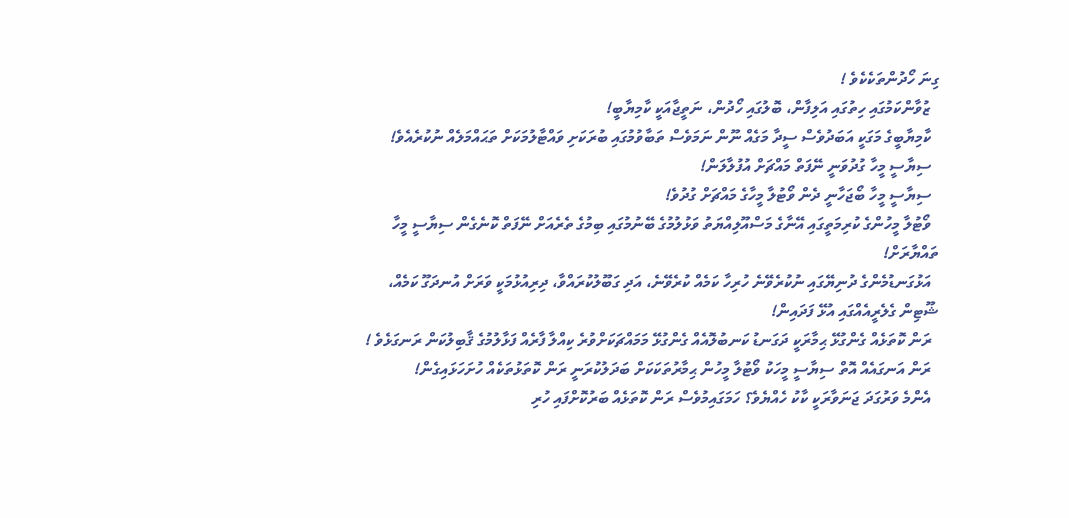ގިނަ ހޯދުންތަކެކެވެ !
  ޒުވާންކަމުގައި ހިތުގައި އަލިފާން، ބޮލުގައި ހޯދުން، ނަތީޖާއަކީ ކާމިޔާބީ!
  ކާމިޔާބީގެ މަގަކީ އަބަދުވެސް ސީދާ މަގެއް ނޫން ނަމަވެސް ތަބާވުމުގައި ބުރަކަށި ވައްޓާލުމަކަށް ތަޙައްމަލެއް ނުކުރެއެވެ!
  ސިޔާސީ މީހާ ގުދުވަނީ ނޭފަތް މައްޗަށް އުފުލާލަން!
  ސިޔާސީ މީހާ ބޯޖަހާނީ ދެން ވޯޓުލާ މީހާގެ މައްޗަށް ގުދުވެ!
  ވޯޓުލާ މީހުންގެ ކުރިމަތީގައި އޭނާގެ މަސްއޫލިއްޔަތު ވަޅުލުމުގެ ބޭނުމުގައި ބިމުގެ ތެރެއަށް ނޭފަތް ކޮނެގެން ސިޔާސީ މީހާ ތައްޔާރަށް!
  އަޅުގަނޑުމެންގެ ދުނިޔޭގައި ނުކުރެވޭނެ ހުރިހާ ކަމެއް ކުރެވޭނެ، އަދި ގަބޫލުކުރައްވާ، ދިރިއުޅުމަކީ ވަރަށް އުނދަގޫ ކަމެއް، ޝޫޓިން ގެލެރީއެއްގައި އުޅޭ ފަދައިން!
  ރަން ކޮތަޅެއް ގެންގުޅޭ ޙިމާރަކީ ދަގަނޑު ކަނބުލޮއެއް ގެންގުޅޭ މަމައްޗަކަށްވުރެ ކިއްލާ ފާރެއް ފަޅާލުމުގެ ޤާބިލުކަން ރަނގަޅެވެ !
  ރަން އަނގައެއް އޮތް ސިޔާސީ މީހަކު ވޯޓުލާ މީހުން ޙިމާރުތަކަކަށް ބަދަލުކުރަނީ ރަން ކޮތަޅުތަކެއް ހުށަހަޅައިގެން!
  އެންމެ ވަރުގަދަ ޖަނަވާރަކީ ކާކު ހެއްޔެވެ؟ ހަމަގައިމުވެސް ރަން ކޮތަޅެއް ބަރުކޮށްފައި ހުރި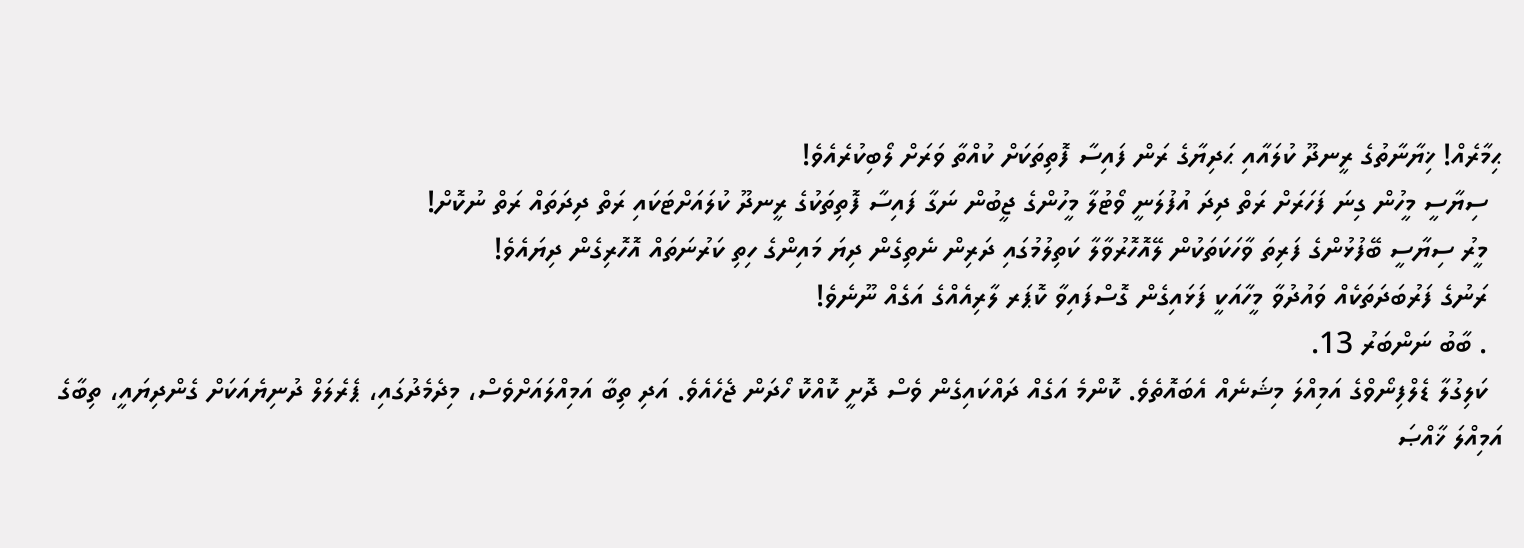ޙިމާރެއް! ޚިޔާނާތުގެ ރީނދޫ ކުލައާއި ޙަދިޔާގެ ރަން ފައިސާ ފޮތިތަކަށް ކުއްތާ ވަރަށް ލޯބިކުރެއެވެ!
  ސިޔާސީ މީހުން ގިނަ ފަހަރަށް ރަތް ދިދަ އުފުލަނީ ވޯޓުލާ މީހުންގެ ޖީބުން ނަގާ ފައިސާ ފޮތިތަކުގެ ރީނދޫ ކުލައަށްޓަކައި ރަތް ދިދަތައް ރަތް ނުކޮށް!
  މީރު ސިޔާސީ ބޭފުޅުންގެ ފަރިތަ ވާހަކަތަކުން ލޭއޮހޮރުވާލާ ކަތިލުމުގައި ދަރިން ނެތިގެން ދިޔަ މައިންގެ ހިތި ކަރުނަތައް އޮހޮރިގެން ދިޔައެވެ!
  ރަނުގެ ފަރުބަދަތަކެއް ވައުދުވާ މީހާއަކީ ފަޅައިގެން ގޮސްފައިވާ ކޮޕަރ ލާރިއެއްގެ އަގެއް ނޫނެވެ!
  . ބާބު ނަންބަރު 13.
  ކަލިގުލާ ޑެލްފިނޯވްގެ އަމިއްލަ މިޝަނެއް އެބައޮތެވެ. ކޮންމެ އަގެއް ދައްކައިގެން ވެސް ދޮށީ ކޮއްކޮ ހޯދަން ޖެހެއެވެ. އަދި ތިބާ އަމިއްލައަށްވެސް، މިދެމެދުގައި، ޕެރެލަލް ދުނިޔެއަކަށް ގެންދިޔައީ، ތިބާގެ އަމިއްލަ ޚާއްޞަ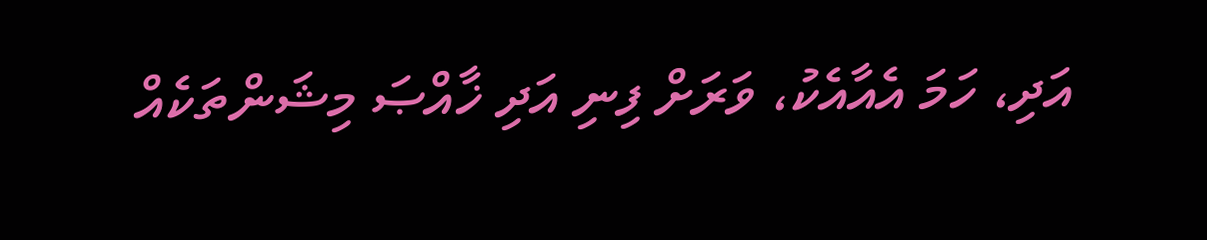އަދި، ހަމަ އެއާއެކު، ވަރަށް ފިނި އަދި ޚާއްޞަ މިޝަންތަކެއް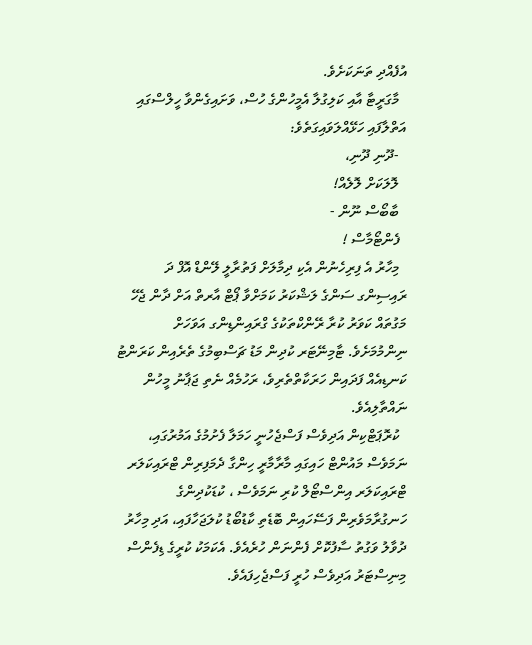އުފެއްދި ތަނަކަށެވެ.
  މާގަރީޓާ އާއި ކަލިގުލާ އެމީހުންގެ ހުސް، ވަށައިގެންވާ ހީލްސްގައި އަތްލާފައި ހަޅޭއްލަވައިގަތެވެ:
  -ދޫނި ދޫނި،
  ލޮލަކަށް ލޮލެއް!
  ބާބޯސް ނޫން -
  ފެންޓޯމާސް !
  މިހާރު އެ ފިރިހެނުން އެކި ދިމާލަށް ފަތުރާލީ ލޭންޑް އޮފް ދަ ރައިސިންގ ސަންގެ ލަޝްކަރު ކަމަށްވާ ޕޯޓް އާރތް އަށް ދާން ޖެހޭ މަގުތައް ކަވަރު ކުރާ ރޭންކްތަކުގެ ގްރައިންޑިންގ އަވަހަށް ނިންމުމަށެވެ. ޓާމިނޭޓަރ ކުދިން މަޑު ޗަސްބިމުގެ ތެރެއިން ކަރަންޓު ކަނޑިއެއް ފަދައިން ހަރަކާތްތެރިވެ، ރަހުމެއް ނެތި ޖަޕާނު މީހުން ނައްތާލިއެވެ.
  ކުރޮޕަޓްކިން އަދިވެސް ފަސްޖެހުނީ ހަމަލާ ފެށުމުގެ އަމުރުގައި، ނަމަވެސް މައުންޓް ހައިގައި މާރާމާރީ ހިންގާ ދެމަފިރިން ޓްރައިކަލަރ ޓްރައިކަލަރ އިންސްޓޯލް ކުރި ނަމަވެސް ، ކުޑަކުދިންގެ ހަނގުރާމަވެރިން ފަސޭހައިން ބޮޑެތި ކާޑުބޯޑު ކުލަޖަހާފައި، އަދި މިހާރު ދުވާލު ވަގުތު ސާފުކޮށް ފެންނަން ހުރެއެވެ. އެކަމަކު ކުރީގެ ޑިފެންސް މިނިސްޓަރު އަދިވެސް ހުރީ ފަސްޖެހިފައެވެ.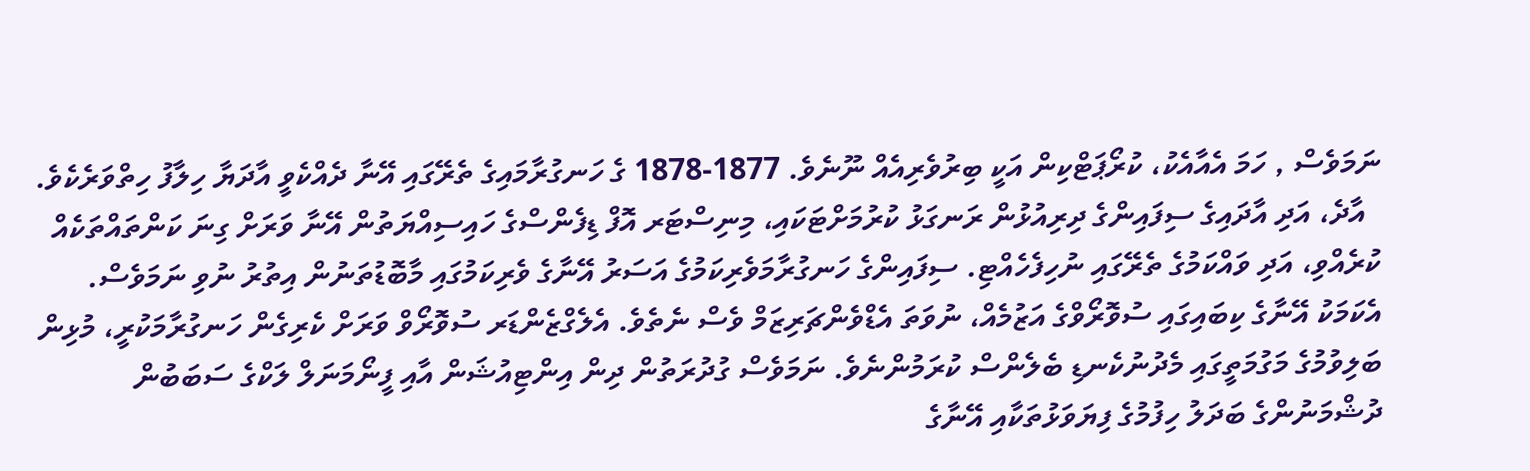ނަމަވެސް , ހަމަ އެއާއެކު، ކުރޯޕަޓްކިން އަކީ ބިރުވެރިއެއް ނޫނެވެ. 1877-1878 ގެ ހަނގުރާމައިގެ ތެރޭގައި އޭނާ ދެއްކެވީ އާދަޔާ ހިލާފު ހިތްވަރެކެވެ.
  އާދެ، އަދި އާދައިގެ ސިފައިންގެ ދިރިއުޅުން ރަނގަޅު ކުރުމަށްޓަކައި، މިނިސްޓަރ އޮފް ޑިފެންސްގެ ހައިސިއްޔަތުން އޭނާ ވަރަށް ގިނަ ކަންތައްތަކެއް ކުރެއްވި، އަދި ވައްކަމުގެ ތެރޭގައި ނުހިފެހެއްޓި. ސިފައިންގެ ހަނގުރާމަވެރިކަމުގެ އަސަރު އޭނާގެ ވެރިކަމުގައި މާބޮޑުތަނުން އިތުރު ނުވި ނަމަވެސް. އެކަމަކު އޭނާގެ ކިބައިގައި ސުވޮރޯވްގެ އަޒުމެއް، ނުވަތަ އެޑްވެންޗަރިޒަމް ވެސް ނެތެވެ. އެލެގްޒެންޑަރ ސުވޮރޯވް ވަރަށް ކެރިގެން ހަނގުރާމަކުރީ، މުޅިން ބަލިވުމުގެ މަގުމަތީގައި މެދުނުކެނޑި ބެލެންސް ކުރަމުންނެވެ. ނަމަވެސް ގުދުރަތުން ދިން އިންޓިއުޝަން އާއި ފީނޯމަނަލް ލަކްގެ ސަބަބުން ދުޝްމަނުންގެ ބަދަލު ހިފުމުގެ ފިޔަވަޅުތަކާއި އޭނާގެ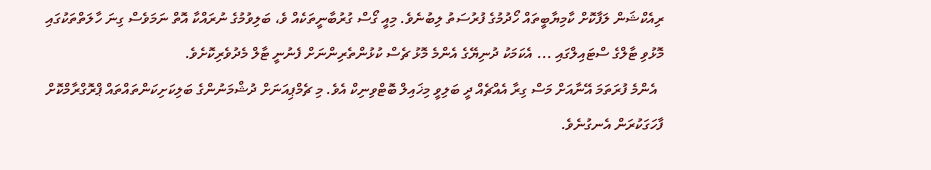ރިއެކްޝަން ލަފާކޮށް ކާމިޔާބީތައް ހޯދުމުގެ ފުރުސަތު ލިބުނެވެ. މިއީ ގޯސް ގުރުބާނީތަކެއް ވެ، ބަލިވުމުގެ ނުރައްކާ އޮތް ނަމަވެސް ގިނަ ހާލަތްތަކުގައި މޮޅުވި ޓާލްގެ ސްޓައިލްގައި ... އެކަމަކު ދުނިޔޭގެ އެންމެ މޮޅު ޗެސް ކުޅުންތެރިންނަށް ފެނުނީ ޓާލް މެދުވެރިކޮށެވެ.
  އެންމެ ފުރަތަމަ އޭނާއަށް މަސް ގިރާ އެއްޗެއް ދީ ބަލިވީ މިޚައިލް ބޮޓްވިނިކް އެވެ. މި ޗެމްޕިއަނަށް ދުޝްމަނުންގެ ބަލިކަށިކަންތައްތައް ޕްރޮގްރާމްކޮށް ފާހަގަކުރަން އެނގުނެވެ.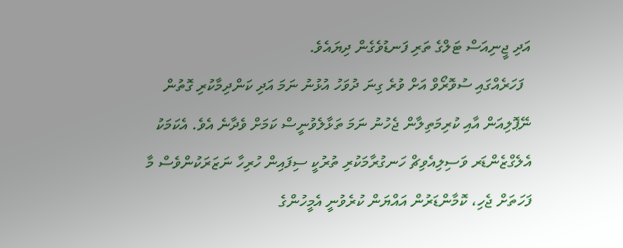އަދި ޖީނިއަސް ޓަލްގެ ތަރި ފަނޑުވެގެން ދިޔައެވެ.
  ފަހަރެއްގައި ސުވޮރޯވް އަށް ވުރެ ގިނަ ދުވަހު އުޅުނު ނަމަ އަދި ކަންދިމާކުރި ގޮތުން ނޭޕޮލިއަން އާއި ކުރިމަތިލާން ޖެހުނު ނަމަ ތަޅާލެވުނީސް ކަމަށް ވެދާނެ އެވެ. އެކަމަކު އެލެގްޒެންޑަރ ވަސިލިއެވިޗް ހަނގުރާމަކުރި ތުރުކީ ސިފައިން ހުރިހާ ނަޒަރަކުންވެސް މާ ފަހަތަށް ޖެހި، ކޮމާންޑަރުން އައްޔަން ކުރެވުނީ އެމީހުންގެ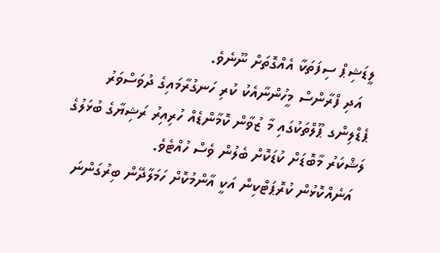ލީޑަޝިޕް ސިފަތަކާ އެއްގޮތަށް ނޫނެވެ.
  އަދި ފްރާންސް މީހުންނާއެކު ކުރި ހަނގުރާމައިގެ ދުވަސްވަރު ޕެޑްލިންގ ޕޫލްތަކުގައި މާ ޒުވާން ކޮމާންޑެއް ހުރިއިރު ރަޝިޔާގެ ބުޅަލުގެ ލަޝްކަރު މާބޮޑަށް ކުޑަކޮށް ބެލުން ވެސް ހުއްޓެވެ.
  އަނެއްކޮޅުން ކުރޮޕަޓްކިން އަކީ އާންމުކޮށް ހަމަލާދޭން ބިރުގަންނަ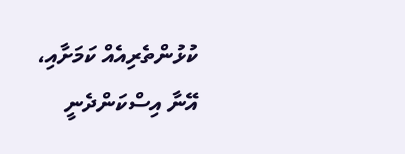ކުޅުންތެރިއެއް ކަމަށާއި، އޭނާ އިސްކަންދެނީ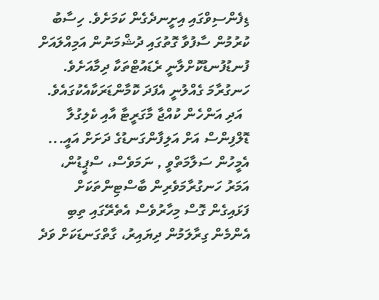ޑިފެންސިވްގައި އިށީނދެގެން ކަމަށެވެ. ހިސާބު ކުރުމުން ސާފުވާ ގޮތުގައި ދުޝްމަނުން އަމިއްލައަށް ފުނޑުފުނޑުކޮށްލާނީ ރެޑައުޓްތަކާ ދިމާއަށެވެ. ހަނގުރާމަ ގެއްލުނީ އެފަދަ ކޮމާންޑަރަކާއެކުގައެވެ.
  އަދި އަންހެން ކުއްޖާ މާގަރީޓާ އާއި ކެލިގުލާ ޑޮލްފިންސް އަށް އަލިފާންގަނޑުގެ ދަށަށް އައީ... އެމީހުން ސަލާމަތްވީ , ނަމަވެސް، ސްޕީޑުން، އަމަރު ހަނގުރާމަވެރިން ބާސްޓިންތަކަށް ފަޅައިގެން ގޮސް މިހާރުވެސް އެތެރޭގައި ތިބި އެންމެން ގިރާލަމުން ދިޔައިރު، ގާތްގަނޑަކަށް ވަދެ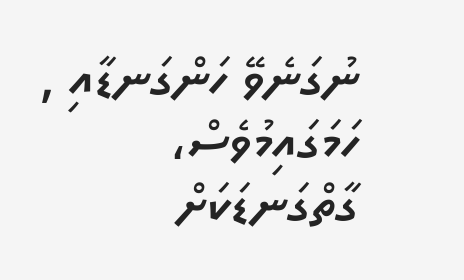ނުގަނެވޭ ހަންގަނޑާއި , ހަމަގައިމުވެސް، ގާތްގަނޑަކަށް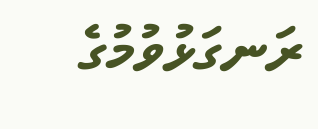ރަނގަޅުވުމުގެ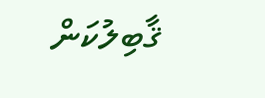ޤާބިލުކަން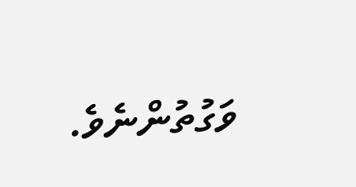ވަގުތުންނެވެ.